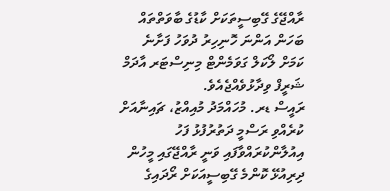ރާއްޖޭގެ ގޭބިސީތަކަށް ކާޑުގެ ބާވަތްތައް ބަހަން އަންނަ ހޮނިހިރު ދުވަހު ފަށާނެ ކަމަށް ލޯކަލް ގަވަމެންޓް މިނިސްޓަރ އާދަމް ޝަރީފް ވިދާޅުވެއްޖެއެވެ.
ރައީސް ޑރ. މުހައްމަދު މުއިއްޒު، ޗައިނާއަށް ކުރެއްވި ރަސްމީ ދަތުރުފުޅު ފަހު އިއުލާންކުރައްވާފައި ވަނީ ރާއްޖޭގައި މީހުން ދިރިއުޅޭ ކޮންމެ ގޭބިސީއަކަށް ރޯދައިގެ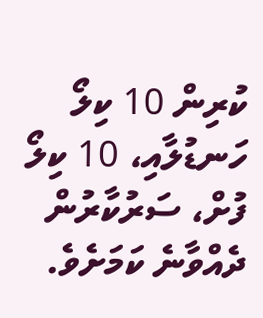ކުރިން 10 ކިލޯ ހަނޑުލާއި، 10 ކިލޯ ފުށް، ސަރުކާރުން ދެއްވާނެ ކަމަށެވެ.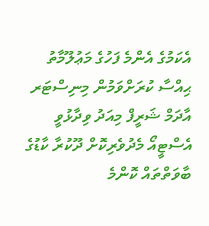އެކަމުގެ އެންމެ ފަހުގެ މަޢުލޫމާތު ޙިއްސާ ކުރަށްވަމުން މިނިސްޓަރ އާދަމް ޝަރީފް މިއަދު ވިދާޅުވީ އެސްޓީއޯ މެދުވެރިކޮށް ދޫކުރާ ކާޑުގެ ބާވަތްތައް ކޮންމެ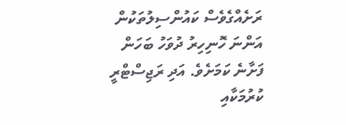ރަށެއްގެވެސް ކައުންސިލުތަކުން އަންނަ ހޮނިހިރު ދުވަހު ބަހަން ފަށާނެ ކަމަށެވެ. އަދި ރަޖިސްޓްރީ ކުރުމަކާއި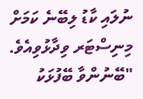ނުލައި ކާޑު ލިބޭނެ ކަމަށް މިނިސްޓަރ ވިދާޅުވިއެވެ.
"ބޭނުންވާ ބޭފުޅަކު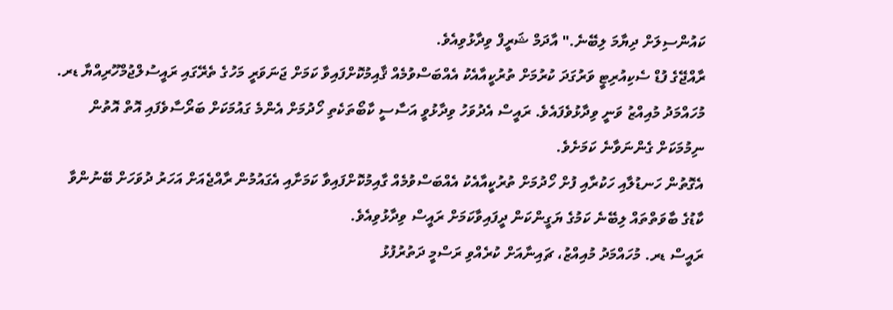ކައުންސިލަށް ދިޔާމަ ލިބޭނެ." އާދަމް ޝަރީފް ވިދާޅުވިއެވެ.
ރާއްޖޭގެ ފުޑް ސެކިއުރިޓީ ވަރުގަދަ ކުރުމަށް ތުރުކީއާއެކު އެއްބަސްވުމެއް ޤާއިމުކޮށްފައިވާ ކަމަށް ޖަނަވަރީ މަހުގެ ތެރޭގައި ރައީސުލްޖުމްހޫރިއްޔާ ޑރ. މުހައްމަދު މުއިއްޒު ވަނީ ވިދާޅުވެފައެވެ. ރައީސް އެދުވަހު ވިދާޅުވީ އަސާސީ ކާބޯތަކެތި ހޯދުމަށް އެންމެ ގައުމަކަށް ބަރޯސާވެފައި އޮތް އޮތުން ނިމުމަކަށް ގެންނަވާނެ ކަމަށެވެ.
އެގޮތުން ހަނޑުލާއި ހަކުރާއި ފުށް ހޯދުމަށް ތުރުކީއާއެކު އެއްބަސްވުމެއް ގާއިމުކޮށްފައިވާ ކަމަށާއި އެގައުމުން ރާއްޖެއަށް އަހަރު ދުވަހަށް ބޭނުންވާ ކާޑުގެ ބާވަތްތައް ލިބޭނެ ކަމުގެ ޔަގީންކަން ދީފައިވާކަމަށް ރައީސް ވިދާޅުވިއެވެ.
ރައީސް ޑރ. މުހައްމަދު މުއިއްޒު، ޗައިނާއަށް ކުރެއްވި ރަސްމީ ދަތުރުފުޅު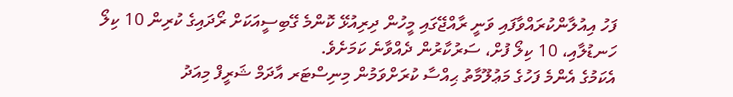ފަހު އިއުލާންކުރައްވާފައި ވަނީ ރާއްޖޭގައި މީހުން ދިރިއުޅޭ ކޮންމެ ގޭބިސީއަކަށް ރޯދައިގެ ކުރިން 10 ކިލޯ ހަނޑުލާއި، 10 ކިލޯ ފުށް، ސަރުކާރުން ދެއްވާނެ ކަމަށެވެ.
އެކަމުގެ އެންމެ ފަހުގެ މަޢުލޫމާތު ޙިއްސާ ކުރަށްވަމުން މިނިސްޓަރ އާދަމް ޝަރީފް މިއަދު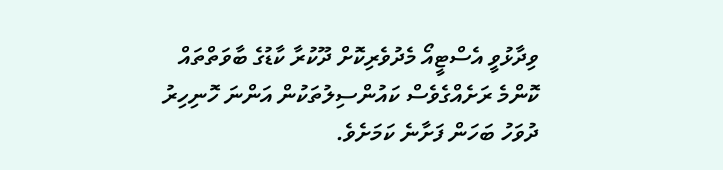ވިދާޅުވީ އެސްޓީއޯ މެދުވެރިކޮށް ދޫކުރާ ކާޑުގެ ބާވަތްތައް ކޮންމެ ރަށެއްގެވެސް ކައުންސިލުތަކުން އަންނަ ހޮނިހިރު ދުވަހު ބަހަން ފަށާނެ ކަމަށެވެ.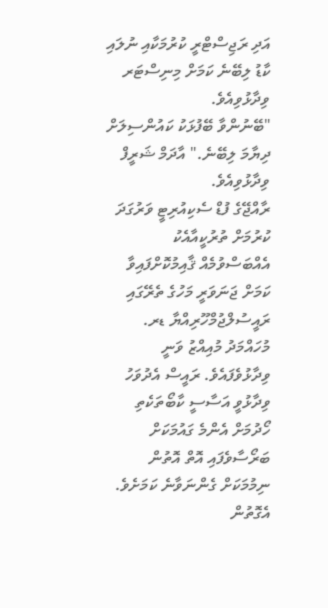އަދި ރަޖިސްޓްރީ ކުރުމަކާއި ނުލައި ކާޑު ލިބޭނެ ކަމަށް މިނިސްޓަރ ވިދާޅުވިއެވެ.
"ބޭނުންވާ ބޭފުޅަކު ކައުންސިލަށް ދިޔާމަ ލިބޭނެ." އާދަމް ޝަރީފް ވިދާޅުވިއެވެ.
ރާއްޖޭގެ ފުޑް ސެކިއުރިޓީ ވަރުގަދަ ކުރުމަށް ތުރުކީއާއެކު އެއްބަސްވުމެއް ޤާއިމުކޮށްފައިވާ ކަމަށް ޖަނަވަރީ މަހުގެ ތެރޭގައި ރައީސުލްޖުމްހޫރިއްޔާ ޑރ. މުހައްމަދު މުއިއްޒު ވަނީ ވިދާޅުވެފައެވެ. ރައީސް އެދުވަހު ވިދާޅުވީ އަސާސީ ކާބޯތަކެތި ހޯދުމަށް އެންމެ ގައުމަކަށް ބަރޯސާވެފައި އޮތް އޮތުން ނިމުމަކަށް ގެންނަވާނެ ކަމަށެވެ.
އެގޮތުން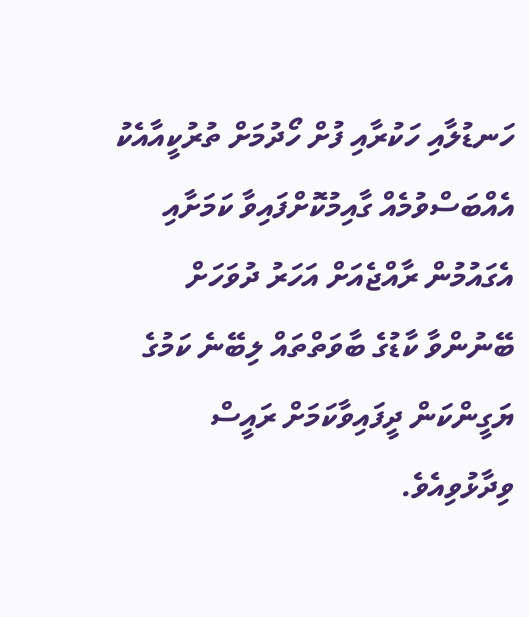ހަނޑުލާއި ހަކުރާއި ފުށް ހޯދުމަށް ތުރުކީއާއެކު އެއްބަސްވުމެއް ގާއިމުކޮށްފައިވާ ކަމަށާއި އެގައުމުން ރާއްޖެއަށް އަހަރު ދުވަހަށް ބޭނުންވާ ކާޑުގެ ބާވަތްތައް ލިބޭނެ ކަމުގެ ޔަގީންކަން ދީފައިވާކަމަށް ރައީސް ވިދާޅުވިއެވެ.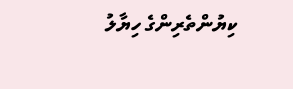ކިޔުންތެރިންގެ ހިޔާލު